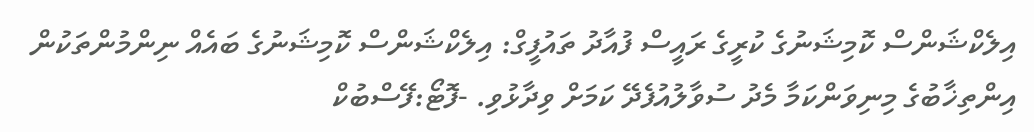އިލެކްޝަންސް ކޮމިޝަނުގެ ކުރީގެ ރައީސް ފުއާދު ތައުފީގް: އިލެކްޝަންސް ކޮމިޝަނުގެ ބައެއް ނިންމުންތަކުން އިންތިޚާބުގެ މިނިވަންކަމާ މެދު ސުވާލުއުފެދޭ ކަމަށް ވިދާޅުވި. -ފޮޓޯ:ފޭސްބުކް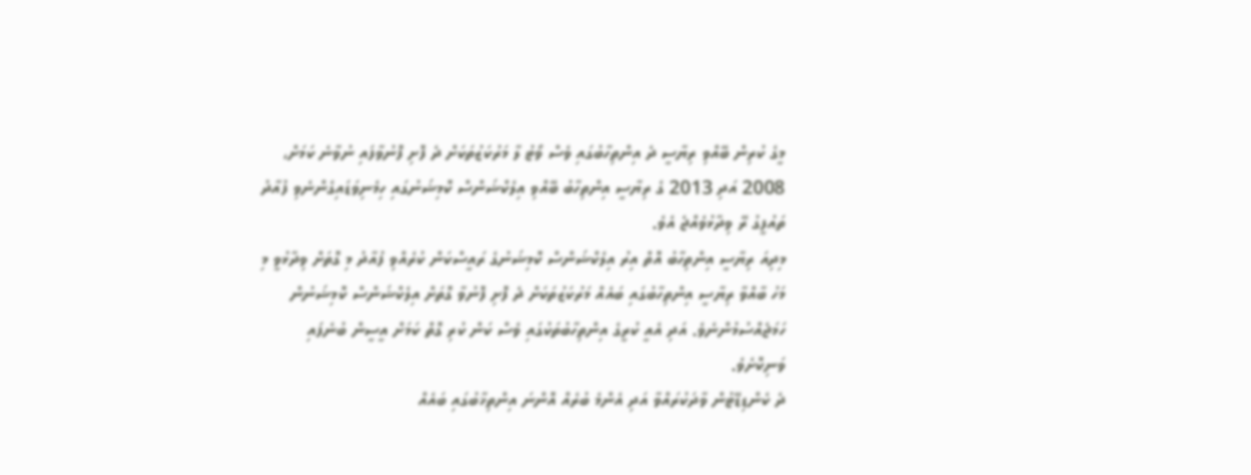މީގެ ކުރިން ބޭއްވި ރިޔާސީ ދެ އިންތިހާބުގައި ވެސް ވޯޓު ލާ މަރުކަޒުތަކަށް ދެ ފޮށި ފޮނުވާފައި ނުވާނެ ކަމަށް، 2008 އަދި 2013 ގެ ރިޔާސީ އިންތިހާބު ބޭއްވި އިލެކްޝަންސް ކޮމިޝަނުގައި ހިމެނިވަޑައިގެންނެވި ފުއާދު ތައުފީގު ރޭ ވިދާޅުވެއްޖެ އެވެ.
މިދިއަ ރިޔާސީ އިންތިހާބު އޮތް އިރު އިލެކްޝަންސް ކޮމިޝަނުގެ ރައީސްކަން ކުރެއްވި ފުއާދު މި ގޮތަށް ވިދާޅުވީ މި މަހު ބާއްވާ ރިޔާސީ އިންތިހާބުގައި ބައެއް މަރުކަޒުތަކަށް ދެ ފޮށި ފޮނުވާ ގޮތަށް އިލެކްޝަންސް ކޮމިޝަނުން ހަމަޖެއްސުމުންނެވެ. އަދި އެއީ ކުރީގެ އިންތިހާބުތަކުގައި ވެސް ކަން ކުރި ގޮތް ކަމަށް އީސީން ބުނެފައި ވަނިކޮށެވެ.
ދެ ކެންޑިޑޭޓުން ވާދަކުރައްވާ އަދި އެންމެ ބުރެއް އޮންނަ އިންތިޚާބުގައި ބައެއް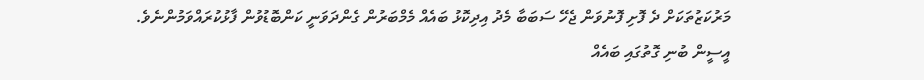މަރުކަޒުތަކަށް ދެ ފޮށި ފޮނުވަން ޖެހޭ ސަބަބާ މެދު އިދިކޮޅު ބައެއް މެމްބަރުން ގެންދަވަނީ ކަންބޮޑުވުން ފާޅުކުރައްވަމުންނެވެ.
އީސީން ބުނި ގޮތުގައި ބައެއް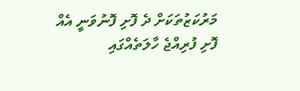މަރުކަޒުތަކަށް ދެ ފޮށި ފޮނުވަނީ އެއް ފޮށި ފުރިއްޖެ ހާލަތެއްގައި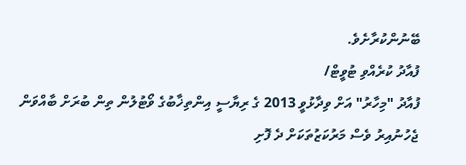ބޭނުންކުރާށެވެ.
ފުއާދު ކުރެއްވި ޓުވީޓް/
ފުއާދު "މިހާރު" އަށް ވިދާޅުވީ 2013 ގެ ރިޔާސީ އިންތިޚާބުގެ ވޯޓުލުން ތިން ބުރަށް ބާއްވަން ޖެހުނުއިރު ވެސް މަރުކަޒުތަކަށް ދެ ފޮށި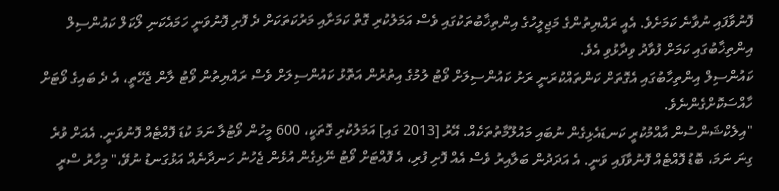ފޮނުވާފައި ނުވާނެ ކަމަށެވެ. އެއީ ރައްޔިތުންގެ މަޖިލީހުގެ އިންތިޚާބުތަކުގައި ވެސް އަމަލުކުރި ގޮތް ކަމަށާއި މަރުކަތަކަށް ދެ ފޮށި ފޮނުވަނީ ހަމައެކަނި ލޯކަލް ކައުންސިލް އިންތިޚާބުގައި ކަމަށް ފުވާދު ވިދާޅުވި އެވެ.
ކައުންސިލް އިންތިހާބުގައި އެގޮތަށް ކަންތައްކުރަނީ ރަށު ކައުންސިލަށް ވޯޓު ލުމުގެ އިތުރުން އަތޮޅު ކައުންސިލަށް ވެސް ރައްޔިތުން ވޯޓު ލާން ޖެހޭތީ، އެ ދެ ބައިގެ ވޯޓަށް ހާއްސަކޮށްގެންނެވެ.
"އިލެކްޝަންސުން އާއްމުކުރީ ކަނޑައެޅިގެން ނުބައި މައުލޫމާތުތަކެއް. އޭރު [2013 ގައި] އަމަލުކުރި ގޮތަކީ، 600 މީހުން ވޯޓުލާ ނަމަ ކުޑަ ފޮއްޓެއް ފޮނުވަނީ. އެއަށް ވުރެ ގިނަ ނަމަ، ބޮޑު ފޮއްޓެއް ފޮނުވާފައި ވަނީ. އެ އަދަދުން ބަލާއިރު ވެސް އެއް ފޮށި ފުރި، އެ ފޮއްޓަށް ވޯޓު ނޭޅިގެން އުޅެން ޖެހުނު ހަނދާނެއް އަޅުގަނޑު ނުވޭ،" މިހާރު ސްރީ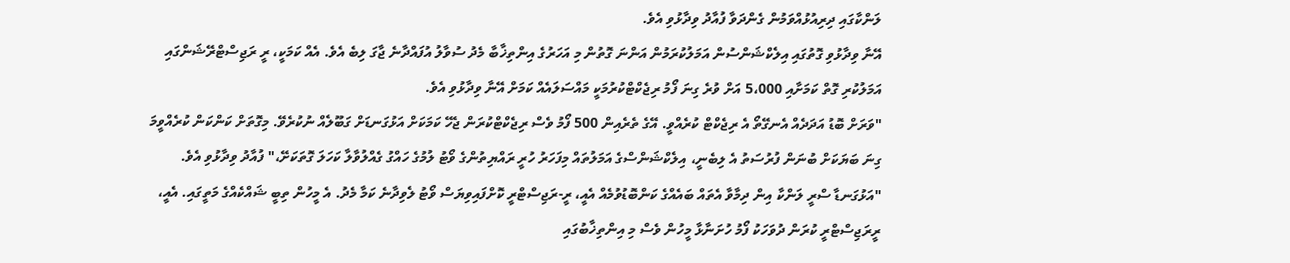ލަންކާގައި ދިރިއުޅުއްވަމުން ގެންދަވާ ފުއާދު ވިދާޅުވި އެވެ.
އޭނާ ވިދާޅުވި ގޮތުގައި އިލެކްޝަންސުން އަމަލުކުރަމުން އަންނަ ގޮތުން މި އަހަރުގެ އިންތިޚާބާ މެދު ސުވާލު އުފައްދާނެ ޖާގަ ލިބެ އެވެ. އެއް ކަމަކީ، ރީ ރަޖިސްޓްރޭޝަންގައި އަމަލުކުރި ގޮތް ކަމަށާއި 5،000 އަށް ވުރެ ގިނަ ފޯމު ރިޖެކްޓްކުރުމަކީ މައްސަލައެއް ކަމަށް އޭނާ ވިދާޅުވި އެވެ.
"ވަރަށް ބޮޑު އަދަދެއް އެނގޭތޯ އެ ރިޖެކްޓް ކުރެއްވީ. އޭގެ ތެރެއިން 500 ފޯމު ވެސް ރިޖެކްޓްކުރަން ޖެހޭ ކަމަކަށް އަޅުގަނޑަށް ގަބޫލެއް ނުކުރެވޭ. މިގޮތަށް ކަންކަން ކުރެއްވީމަ ގިނަ ބަޔަކަށް ބުނަން ފުރުސަތު އެ ލިބެނީ، އިލެކްޝަންސްގެ އަމަލުތައް މިފަހަރު ހުރީ ރައްޔިތުންގެ ވޯޓު ލުމުގެ ހައްގު ގެއްލުވާލާ ކަހަލަ ގޮތަކަށޭ،" ފުއާދު ވިދާޅުވި އެވެ.
"އަޅުގަނޑާ ސްރީ ލަންކާ އިން ދިމާވާ އެތައް ބައެއްގެ ކަންބޮޑުވުމެއް އެއީ، ރީ-ރަޖިސްޓްރީ ކޮށްފައިވިޔަސް ވޯޓު ލެވިދާނެ ކަމާ މެދު. އެ މީހުން ތިބީ ޝައްކެއްގެ މަތީގައި. އެއީ، ރީރަޖިސްޓްރީ ކުރަން ދުވަހަކު ފޯމު ހުށަނާޅާ މީހުން ވެސް މި އިންތިޚާބުގައި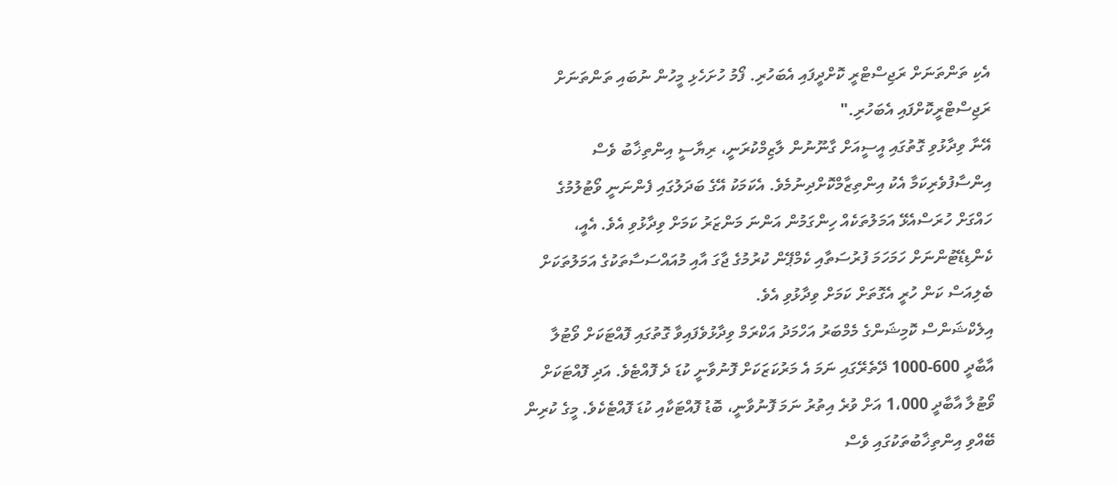އެކި ތަންތަނަށް ރަޖިސްޓްރީ ކޮށްދީފައި އެބަހުރި. ފޯމު ހުށަހެޅި މީހުން ނުބައި ތަންތަނަށް ރަޖިސްޓްރީކޮށްފައި އެބަހުރި."
އޭނާ ވިދާޅުވި ގޮތުގައި އީސީއަށް ގާނޫނުން ލާޒިމްކުރަނީ، ރިޔާސީ އިންތިޚާބު ވެސް އިންސާފުވެރިކަމާ އެކު އިންތިޒާމްކޮށްދިނުމެވެ. އެކަމަކު އޭގެ ބަދަލުގައި ފެންނަނީ ވޯޓުލުމުގެ ހައްގަށް ހުރަސްއެޅޭ އަމަލުތަކެއް ހިންގަމުން އަންނަ މަންޒަރު ކަމަށް ވިދާޅުވި އެވެ. އެއީ، ކެންޑިޑޭޓުންނަށް ހަމަހަމަ ފުރުސަތާއި ކެމްޕޭން ކުރުމުގެ ޖާގަ އާއި މުއައްސަސާތަކުގެ އަމަލުތަކަށް ބެލިއަސް ކަން ހުރީ އެގޮތަށް ކަމަށް ވިދާޅުވި އެވެ.
އިލެކްޝަންސް ކޮމިޝަންގެ މެމްބަރު އަހްމަދު އަކްރަމް ވިދާޅުވެފައިވާ ގޮތުގައި ފޮއްޓަކަށް ވޯޓުލާ އާބާދީ 600-1000 ދޭތެރޭގައި ނަމަ އެ މަރުކަޒަކަށް ފޮނުވާނީ ކުޑަ ދެ ފޮއްޓެވެ. އަދި ފޮއްޓަކަށް ވޯޓުލާ އާބާދީ 1،000 އަށް ވުރެ އިތުރު ނަމަ ފޮނުވާނީ، ބޮޑު ފޮއްޓަކާއި ކުޑަ ފޮއްޓެކެވެ. މީގެ ކުރިން ބޭއްވި އިންތިޚާބުތަކުގައި ވެސް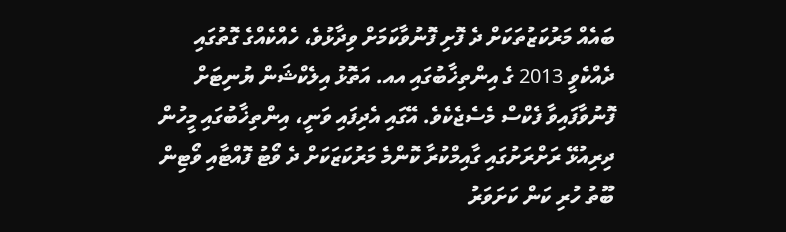ބައެއް މަރުކަޒުތަކަށް ދެ ފޮށި ފޮނުވާކަމަށް ވިދާޅުވެ، ހެއްކެއްގެ ގޮތުގައި ދެއްކެވީ 2013 ގެ އިންތިޚާބުގައި އއ. އަތޮޅު އިލެކްޝަން ޔުނިޓަށް ފޮނުވާފައިވާ ފެކްސް މެސެޖެކެވެ. އޭގައި އެދިފައި ވަނީ، އިންތިޚާބުގައި މީހުން ދިރިއުޅޭ ރަށްރަށުގައި ގާއިމްކުރާ ކޮންމެ މަރުކަޒަކަށް ދެ ވޯޓު ފޮއްޓާއި ވޯޓިން ބޫތު ހުރި ކަން ކަށަވަރު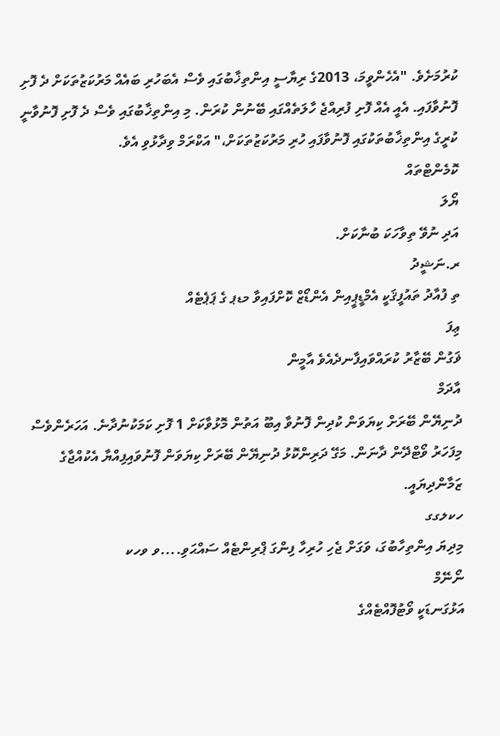ކުރުމަށެވެ. "އެހެންވީމަ، 2013ގެ ރިޔާސީ އިންތިޚާބުގައި ވެސް އެބަހުރި ބައެއް މަރުކަޒުތަކަށް ދެ ފޮށި ފޮނުވާފައި. އެއީ އެއް ފޮށި ފުރިއްޖެ ހާލަތެއްގައި ބޭނުން ކުރަން. މި އިންތިޚާބުގައި ވެސް ދެ ފޮށި ފޮނުވާނީ ކުރީގެ އިންތިޚާބުތަކުގައި ފޮނުވާފައި ހުރި މަރުކަޒުތަކަށް،" އަކްރަމް ވިދާޅުވި އެވެ.
ކޮމެންޓްތައް
ޔޯލަ
އަދި ނުވޭ ތިވާހަކަ ބުނާކަށް.
ރ.ނަޝީދު
ތި ފުއާދު ތައުފީޤަކީ އެމްޑީޕީއިން އެންޑޯޒް ކޮށްފައިވާ މޑޕ ގެ ޕަޕެޓެއް
ޢިފަ
ޥަގުން ބޭޒާރު ކުރައްވައިފާނދެއެވެ އާމީން
އާދަމް
ދުނިޔޭން ބޭރަށް ކިޔަވަން ކުދިން ފޮނުވާ އިބޫ އަތުން މޮޅުވާކަށް 1 ފޮށި ކަމަކުނުދާނެ. އަހަރެންވެސް މިފަހަރު ވޯޓްދޭން ދާނަން. މަގޭ ދަރިންކޮޅު ދުނިޔޭން ބޭރަށް ކިޔަވަން ފޮނުވައިފިއްޔާ އެކުއްޖާގެ ޒަމާންދިޔައީ.
ހކލގގ
މިދިޔަ އިންތިހާބުގަ، ވަގަށް ޖެހި ހުރިހާ ފިންގަ ޕްރިންޓެއް ސައްޙަވި....ވ ވހކ
ނޯނޭމް
އަޅުގަނޑަކީ ވޯޓުފޮއްޓެއްގެ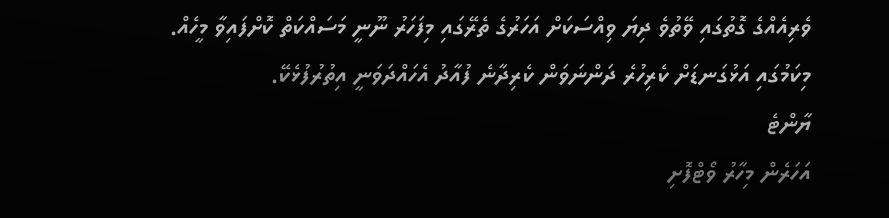ވެރިއެއްގެ ގޮތުގައި ވޭތުވެ ދިޔަ ވިއްސަކަށް އަހަރުގެ ތެރޭގައި މިފަހަރު ނޫނީ މަސައްކަތް ކޮށްފައިވާ މީހެއް. މިކަމުގައި އަޅުގަނޑަށް ކެރިހުރެ ދަންނަވަން ކެރިދާނެ ފުއާދު އެހައްދަވަނީ އިތުރުފުޅެކޭ.
ޔާންޓެ
އަހަރެން މިހާރު ވޯޓްފޮށި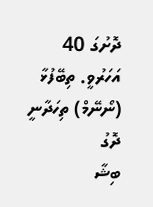ދޮށުގަ 40 އަހަރުވީ. ތިބޭފުޅާ (ނޯނޭމް) ތިހަދާނީ ދޮގު
ބިޝާ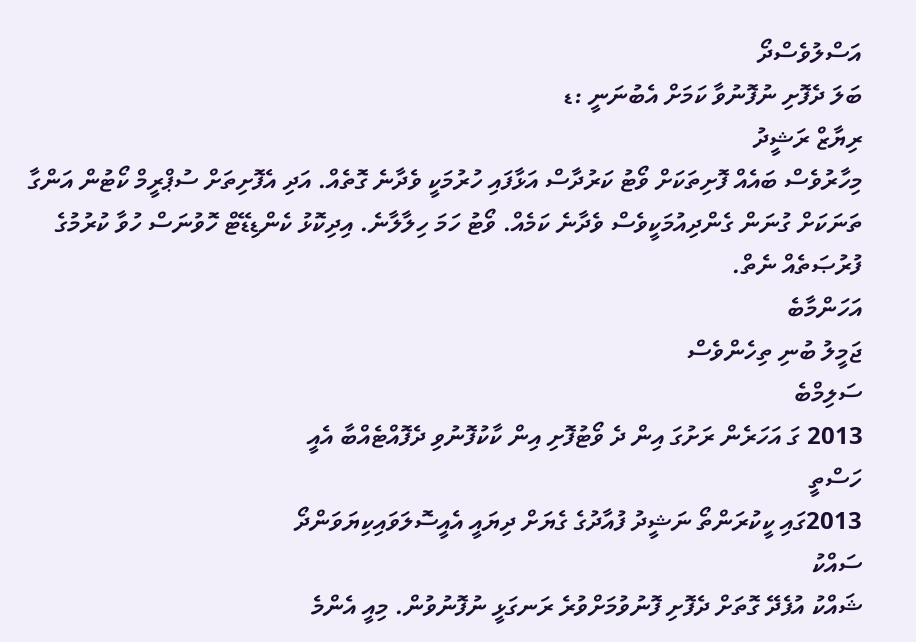އަސްލުވެސްދޯ
ބަލަ ދެފޮށި ނުފޮނުވާ ކަމަށް އެބުނަނީ :ޑ
ރިޔާޒް ރަޝީދު
މިހާރުވެސް ބައެއް ފޮށިތަކަށް ވޯޓު ކަރުދާސް އަޅާފައި ހުރުމަކީ ވެދާނެ ގޮތެއް. އަދި އެފޮށިތަށް ސުޕްރީމް ކޯޓުން އަންގާ ތަނަކަށް ގުނަން ގެންދިއުމަކީވެސް ވެދާނެ ކަމެއް. ވޯޓު ހަމަ ހިލާލާނެ. އިދިކޮޅު ކެންޑިޑޭޓް ހޮވުނަސް ހުވާ ކުރުމުގެ ފުރުޞަތެއް ނެތް.
އަހަންމާބެ
ޖަމީލު ބުނި ތިހެންވެސް
ސަލިމްބެ
2013 ގަ އަހަރެން ރަށުގަ އިން ދެ ވޯޓުފޮށި އިން ކާކުފޮނުވި ދެފޮއްޓެއްބާ އެއީ
ހަސްތީ
2013ގައި ކީކުރަންތޯ ނަޝީދު ފުއާދުގެ ގެޔަށް ދިޔައީ އެއީސޮލަވައިކިޔަވަންދޯ
ސައްކު
ޝައްކު އުފެދޭ ގޮތަށް ދެފޮށި ފޮނުވުމަށްވުރެ ރަނގަޅީ ނުފޮނުވުން. މިއީ އެންމެ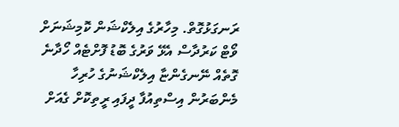ރަނގަޅުގޮތް. މިހާރުގެ އިލެކްޝަން ކޮމިޝަނަށް ވޯޓް ކަރުދާސް އެޅޭ ވަރުގެ ބޮޑު ފޮށްޓެއް ހޯދާނެ ގޮތެއް ނޭނގެންޏާ އިލެކްޝަނުގެ ހުރިހާ މެންބަރުން އިސްތިއުފާ ދީފައި ރީތިކޮށް ގެއަށް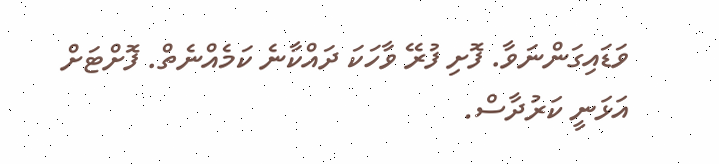ވަޑައިގަންނަވާ. ފޮށި ފުރޭ ވާހަކަ ދައްކާނެ ކަމެއްނެތް. ފޮށްޓަށް އަޅަނީ ކަރުދާސް.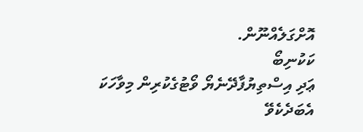އޮށްގަލެއްނޫން.
ކަކުނިބޯ
ޢަދި އިސްތިޔުފާދޭނެޔޯ ވޯޓުގެކުރިން މިވާހަކަ އެބަދެކެވޭ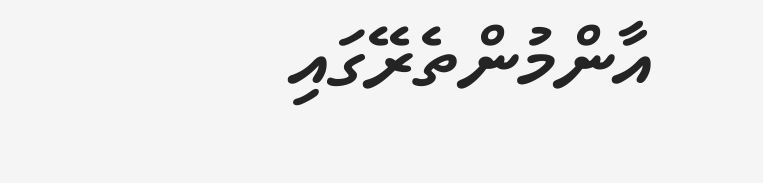އާންމުންތެރޭގައި